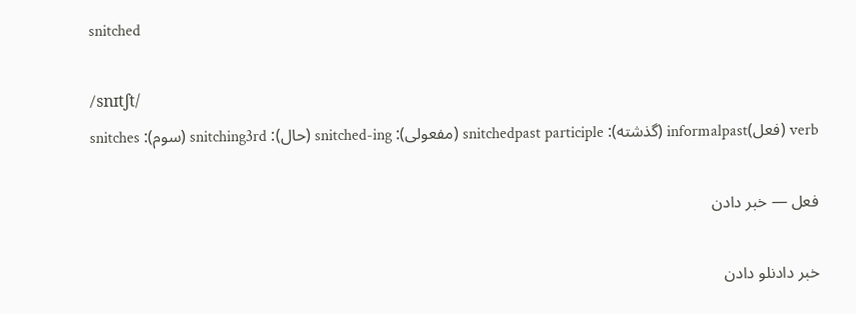snitched

/snɪtʃt/
verb (فعل)informalpast (گذشته): snitchedpast participle (مفعولی): snitched-ing (حال): snitching3rd (سوم): snitches

فعل — خبر دادن

خبر دادنلو دادن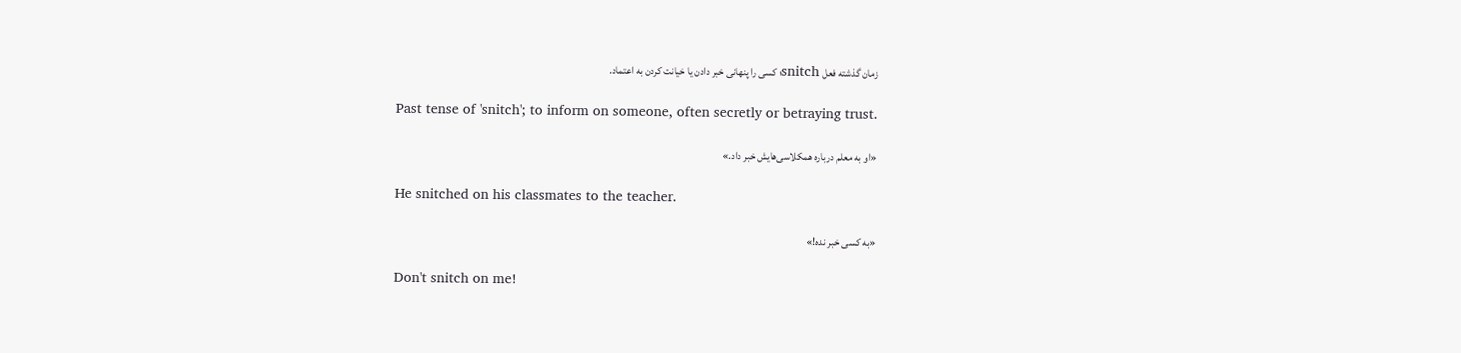زمان گذشته فعل snitch؛ کسی را پنهانی خبر دادن یا خیانت کردن به اعتماد.

Past tense of 'snitch'; to inform on someone, often secretly or betraying trust.

«او به معلم درباره همکلاسی‌هایش خبر داد.»

He snitched on his classmates to the teacher.

«به کسی خبر نده!»

Don't snitch on me!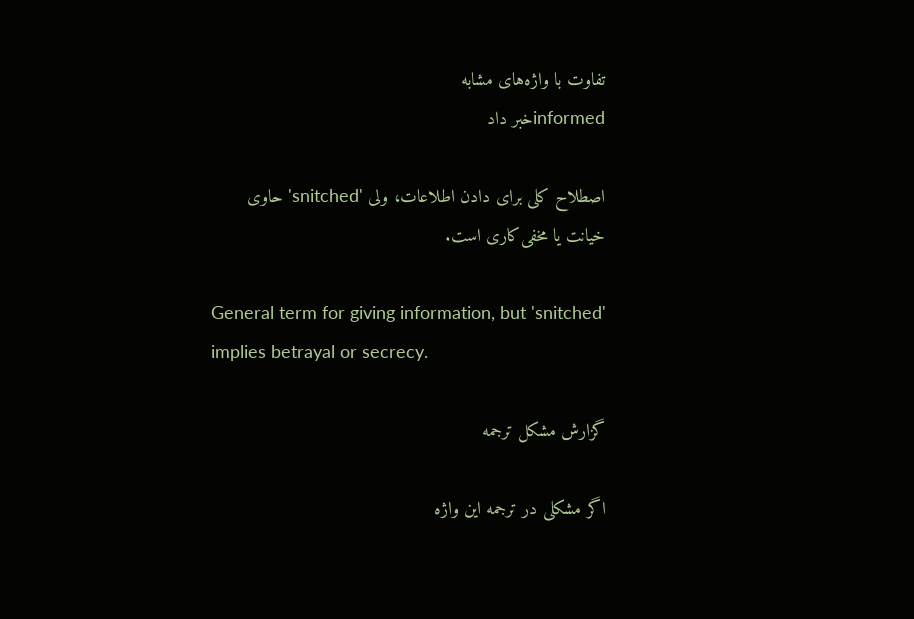تفاوت با واژه‌های مشابه
informedخبر داد

اصطلاح کلی برای دادن اطلاعات، ولی 'snitched' حاوی خیانت یا مخفی‌کاری است.

General term for giving information, but 'snitched' implies betrayal or secrecy.

گزارش مشکل ترجمه

اگر مشکلی در ترجمه این واژه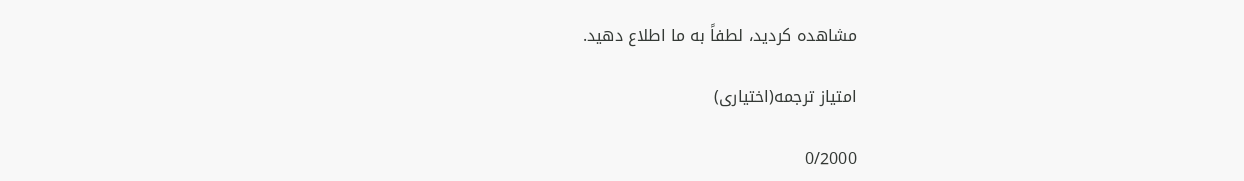مشاهده کردید، لطفاً به ما اطلاع دهید.

امتیاز ترجمه(اختیاری)

0/2000